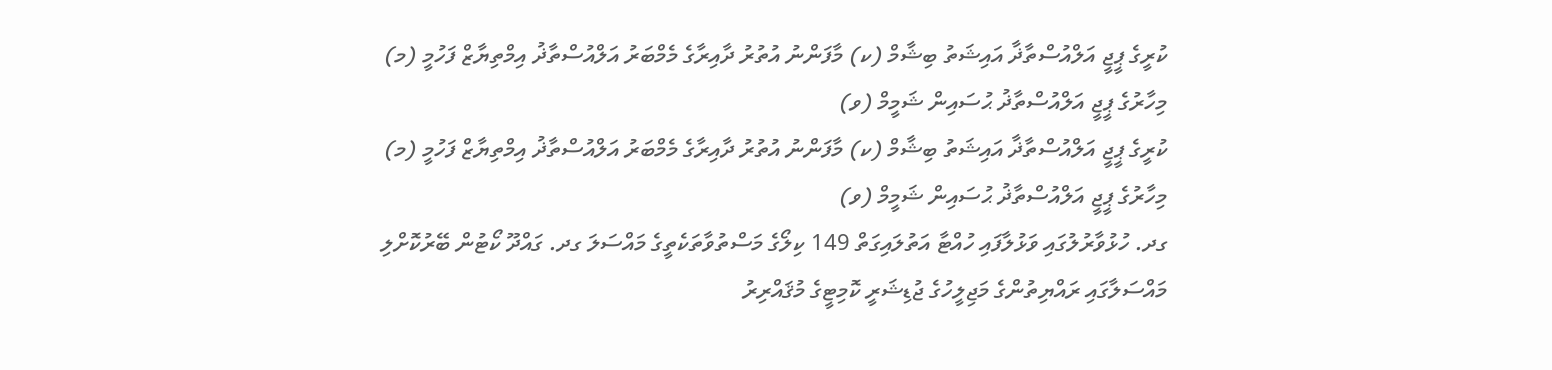ކުރީގެ ޕީޖީ އަލްއުސްތާޛާ އައިޝަތު ބިޝާމް (ކ) މާފަންނު އުތުރު ދާއިރާގެ މެމްބަރު އަލްއުސްތާޛު އިމްތިޔާޒް ފަހުމީ (މ) މިހާރުގެ ޕީޖީ އަލްއުސްތާޛު ޙުސައިން ޝަމީމް (ވ)
ކުރީގެ ޕީޖީ އަލްއުސްތާޛާ އައިޝަތު ބިޝާމް (ކ) މާފަންނު އުތުރު ދާއިރާގެ މެމްބަރު އަލްއުސްތާޛު އިމްތިޔާޒް ފަހުމީ (މ) މިހާރުގެ ޕީޖީ އަލްއުސްތާޛު ޙުސައިން ޝަމީމް (ވ)
ގދ. ހުޅުވާރުލުގައި ވަޅުލާފައި ހުއްޓާ އަތުލައިގަތް 149 ކިލޯގެ މަސްތުވާތަކެތީގެ މައްސަލަ ގދ. ގައްދޫ ކޯޓުން ބޭރުކޮށްލި މައްސަލާގައި ރައްޔިތުންގެ މަޖިލީހުގެ ޖުޑިޝަރީ ކޮމިޓީގެ މުޤައްރިރު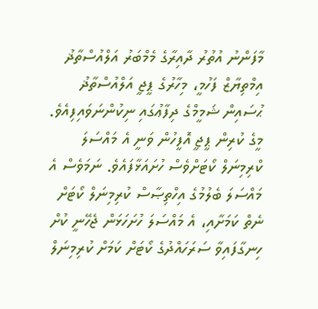މާފަންނު އުތުރު ދާއިރާގެ މެމްބަރު އަލްއުސްތާޛު އިމްތިޔާޒް ފަހުމީ، މިހާރުގެ ޕީޖީ އަލްއުސްތާޛު ޙުސައިން ޝަމީމްގެ ދިފާޢުގައި ނިކުންނަވައިފިއެވެ.
މީގެ ކުރިން ޕީޖީ އޮފީހުން ވަނީ އެ މައްސަލަ ކްރިމިނަލް ކޯޓަށްވެސް ހުށައަޅާފައެވެ. ނަމަވެސް އެ މައްސަލަ ބެލުމުގެ އިހްތިޞާސް ކުރިމިނަލް ކޯޓަށް ނެތް ކަމަށާއި، އެ މައްސަލަ ހުށަހަޅަން ޖެހޭނީ ކުށް ހިނގާފައިވާ ސަރަހައްދުގެ ކޯޓަށް ކަމަށް ކުރިމިނަލް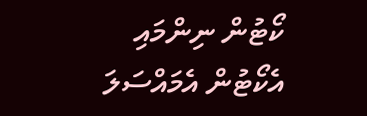ކޯޓުން ނިންމައި އެކޯޓުން އެމައްސަލަ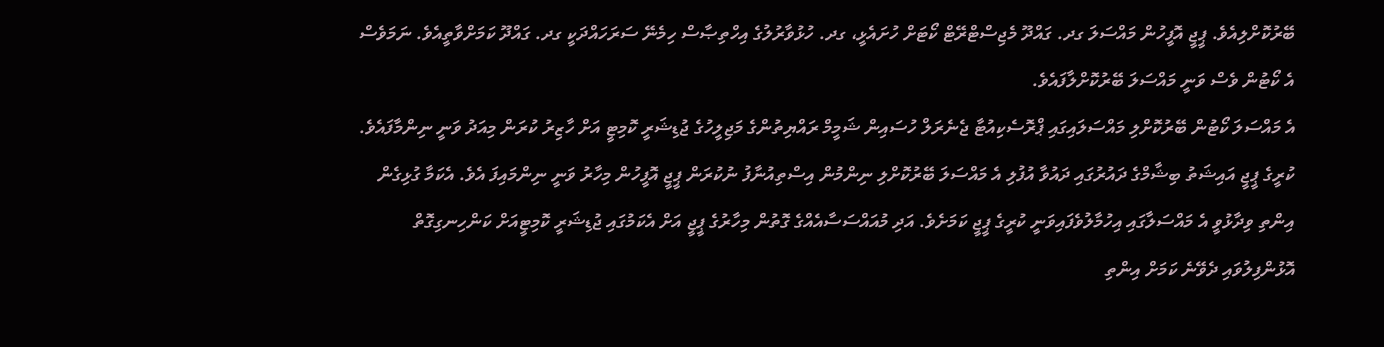ބޭރުކޮށްލިއެވެ. ޕީޖީ އޮފީހުން މައްސަލަ ގދ. ގައްދޫ މެޖިސްޓްރޭޓް ކޯޓަށް ހުށައެޅީ، ގދ. ހުޅުވާރުލުގެ އިހްތިޞާސް ހިމެނޭ ސަރަހައްދަކީ ގދ. ގައްދޫ ކަމަށްވާތީއެވެ. ނަމަވެސް އެ ކޯޓުން ވެސް ވަނީ މައްސަލަ ބޭރުކޮށްލާފައެވެ.
އެ މައްސަލަ ކޯޓުން ބޭރުކޮށްލި މައްސަލައިގައި ޕްރޮސެކިއުޓާ ޖެނެރަލް ހުސައިން ޝަމީމް ރައްޔިތުންގެ މަޖިލީހުގެ ޖުޑިޝަރީ ކޮމިޓީ އަށް ހާޒިރު ކުރަން މިއަދު ވަނީ ނިންމާފައެވެ. ކުރީގެ ޕީޖީ އައިޝަތު ބިޝާމްގެ ދައުރުގައި ދައުވާ އުފުލި އެ މައްސަލަ ބޭރުކޮށްލި ނިންމުން އިސްތިއުނާފު ނުކުރަން ޕީޖީ އޮފީހުން މިހާރު ވަނީ ނިންމައިފަ އެވެ. އެކަމާ ގުޅިގެން އިންތި ވިދާޅުވީ އެ މައްސަލާގައި އިހުމާލުވެފައިވަނީ ކުރީގެ ޕީޖީ ކަމަށެވެ. އަދި މުއައްސަސާއެއްގެ ގޮތުން މިހާރުގެ ޕީޖީ އަށް އެކަމުގައި ޖުޑިޝަރީ ކޮމިޓީއަށް ކަންހިނގިގޮތް އޮޅުންފިލުވައި ދެވޭނެ ކަމަށް އިންތި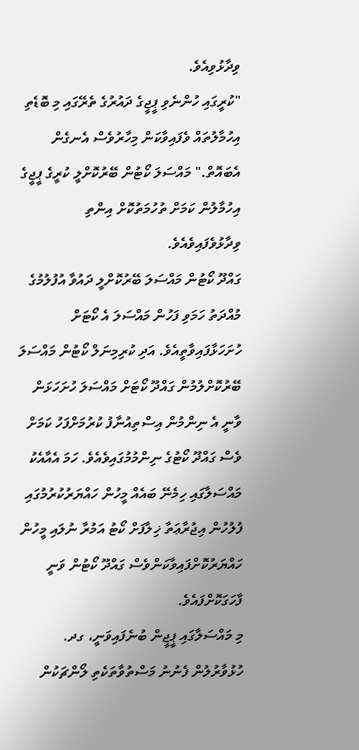ވިދާޅުވިއެވެ.
"ކުރީގައި ހުންނެވި ޕީޖީގެ ދައުރުގެ ތެރޭގައި މި ބޮޑެތި އިހުމާލުތައް ވެފައިވާކަން މިހާރުވެސް އެނގެން އެބައޮތް." މައްސަލަ ކޯޓުން ބޭރުކޮށްލީ ކުރީގެ ޕީޖީގެ އިހުމާލުން ކަމަށް ތުހުމަތުކޮށް އިންތި ވިދާޅުވެފައިވެއެވެ.
ގައްދޫ ކޯޓުން މައްސަލަ ބޭރުކޮށްލީ ދައުވާ އުފުލުމުގެ މުއްދަތު ހަމަވި ފަހުން މައްސަލަ އެ ކޯޓަށް ހުށަހަޅާފައިވާތީއެވެ. އަދި ކުރިމިނަލް ކޯޓުން މައްސަލަ ބޭރުކޮށްލުމުން ގައްދޫ ކޯޓަށް މައްސަލަ ހުށަހަޅަން ވާނީ އެ ނިންމުން އިސްތިއުނާފު ކުރުމަށްފަހު ކަމަށް ވެސް ގައްދޫ ކޯޓުގެ ނިންމުމުގައިވެއެވެ. ހަމަ އެއާއެކު މައްސަލާގައި ހިމެނޭ ބައެއް މީހުން ހައްޔަރުކުރުމުގައި ފުލުހުން އިޖުރާޢަތާ ޚިލާފަށް ކޯޓު އަމުރާ ނުލައި މީހުން ހައްޔަރުކޮށްފައިވާކަންވެސް ގައްދޫ ކޯޓުން ވަނީ ފާހަގަކޮށްފައެވެ.
މި މައްސަލާގައި ޕީޖީން ބުނެފައިވަނީ، ގދ. ހުޅުވާރުލުން ފެނުނު މަސްތުވާތަކެތި ލޯންޗަކުން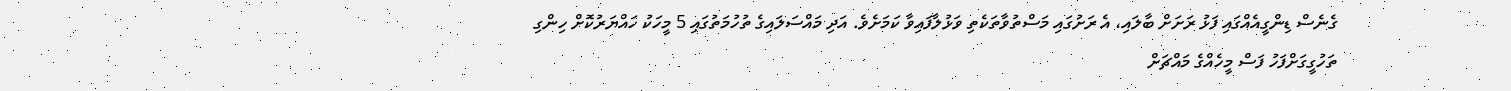ގެނެސް ޑިންގީއެއްގައި ފަޅު ރަށަށް ބާލައި، އެ ރަށުގައި މަސްތުވާތަކެތި ވަޅުލާފައިވާ ކަމަށެވެ. އަދި މައްސަލައިގެ ތުހުމަތުގައި 5 މީހަކު ހައްޔަރުކޮށް ހިންގި ތަހުގީގަށްފަހު ފަސް މީހެއްގެ މައްޗަށް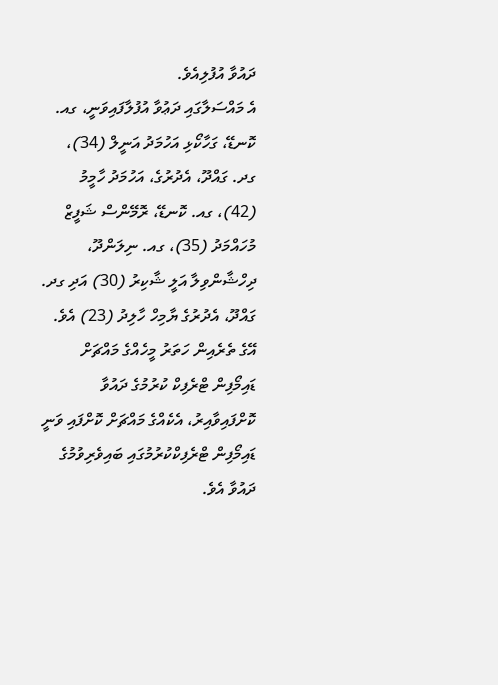ދައުވާ އުފުލިއެވެ.
އެ މައްސަލާގައި ދަޢުވާ އުފުލާފައިވަނީ، ގއ. ކޮނޑޭ، ގަހާކޯޅި އަހުމަދު އަނީލް (34)، ގދ. ގައްދޫ، އެދުރުގެ، އަހުމަދު ހާމީމު (42)، ގއ. ކޮނޑޭ، ރޮމޭންސް ޝަފީޒް މުހައްމަދު (35)، ގއ. ނިލަންދޫ، ދިހްޝާންވިލާ އަލީ ޝާކިރު (30) އަދި ގދ. ގައްދޫ، އެދުރުގެ ޔާމިހް ހާލިދު (23) އެވެ. އޭގެ ތެރެއިން ހަތަރު މީހެއްގެ މައްޗަށް ޑައިމޯފިން ޓްރެފިކް ކުރުމުގެ ދައުވާ ކޮށްފައިވާއިރު، އެކެއްގެ މައްޗަށް ކޮށްފައި ވަނީ ޑައިމޯފިން ޓްރެފިކްކުރުމުގައި ބައިވެރިވުމުގެ ދައުވާ އެވެ.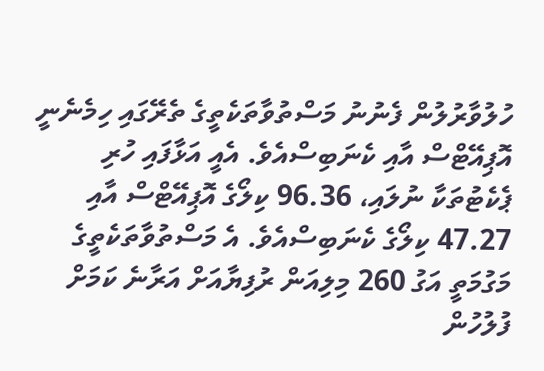ހުލުވާރުލުން ފެނުނު މަސްތުވާތަކެތީގެ ތެރޭގައި ހިމެނެނީ އޮޕިއޭޓްސް އާއި ކެނަބިސްއެވެ. އެއީ އަޅާފައި ހުރި ޕެކެޓުތަކާ ނުލައި، 96.36 ކިލޯގެ އޮޕިއޭޓްސް އާއި 47.27 ކިލޯގެ ކެނަބިސްއެވެ. އެ މަސްތުވާތަކެތީގެ މަގުމަތީ އަގު 260 މިލިއަން ރުފިޔާއަށް އަރާނެ ކަމަށް ފުލުހުން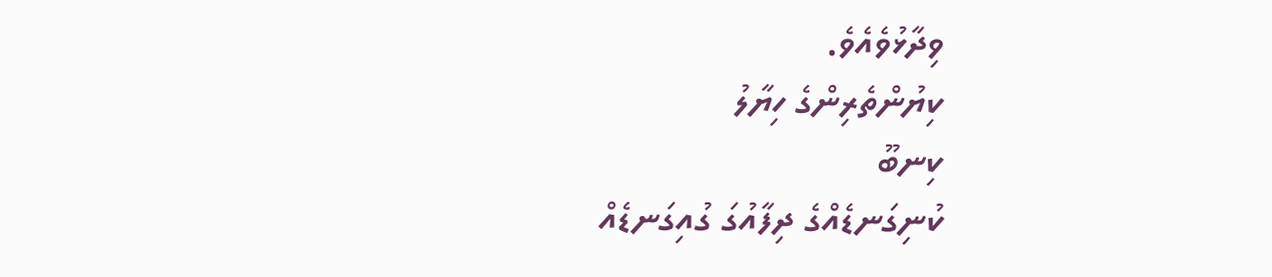ވިދާޅުވެއެވެ.
ކިޔުންތެރިންގެ ހިޔާލު
ކިނބޫ
ކުނިގަނޑެއްގެ ދިފާއުގަ ގުއިގަނޑެއް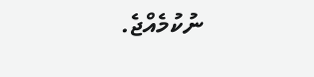ނުކުމެއްޖެ.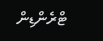ޓްރެންޑިން